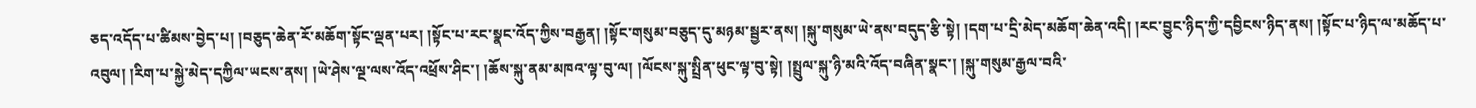ཅད་འདོད་པ་ཚིམས་བྱེད་པ། །བཅུད་ཆེན་རོ་མཆོག་སྟོང་ལྡན་པར། །སྟོང་པ་རང་སྣང་འོད་ཀྱིས་བརྒྱན། །སྟོང་གསུམ་བཅུད་དུ་མཉམ་སྦྱར་ནས། །སྐུ་གསུམ་ཡེ་ནས་བདུད་རྩི་སྟེ། །དག་པ་དྲི་མེད་མཆོག་ཆེན་འདི། །རང་བྱུང་ཉིད་ཀྱི་དབྱིངས་ཉིད་ནས། །སྟོང་པ་ཉིད་ལ་མཆོད་པ་འབུལ། །རིག་པ་སྐྱེ་མེད་དཀྱིལ་ཡངས་ནས། །ཡེ་ཤེས་ལྔ་ལས་འོད་འཕྲོས་ཤིང་། །ཆོས་སྐུ་ནམ་མཁའ་ལྟ་བུ་ལ། །ལོངས་སྐུ་སྤྲིན་ཕུང་ལྟ་བུ་སྟེ། །སྤྲུལ་སྐུ་ཉི་མའི་འོད་བཞིན་སྣང་། །སྐུ་གསུམ་རྒྱལ་བའི་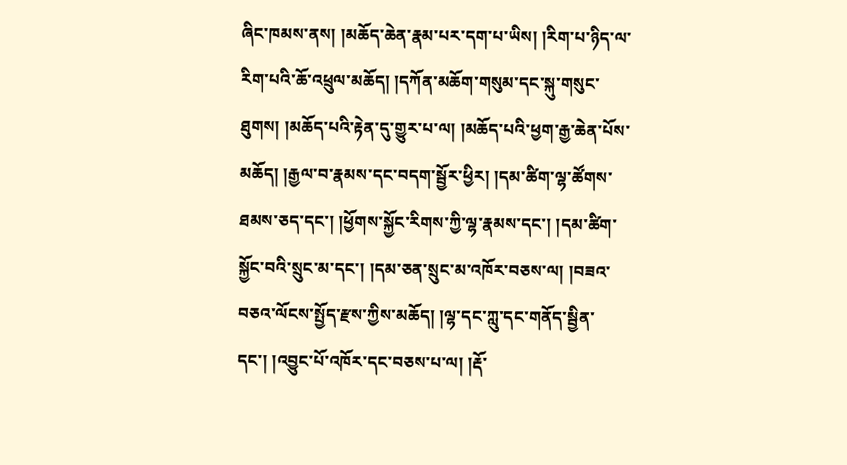ཞིང་ཁམས་ནས། །མཆོད་ཆེན་རྣམ་པར་དག་པ་ཡིས། །རིག་པ་ཉིད་ལ་རིག་པའི་ཆོ་འཕྲུལ་མཆོད། །དཀོན་མཆོག་གསུམ་དང་སྐུ་གསུང་ཐུགས། །མཆོད་པའི་རྟེན་དུ་གྱུར་པ་ལ། །མཆོད་པའི་ཕྱག་རྒྱ་ཆེན་པོས་མཆོད། །རྒྱལ་བ་རྣམས་དང་བདག་སྦྱོར་ཕྱིར། །དམ་ཚིག་ལྷ་ཚོགས་ཐམས་ཅད་དང་། །ཕྱོགས་སྐྱོང་རིགས་ཀྱི་ལྷ་རྣམས་དང་། །དམ་ཚིག་སྐྱོང་བའི་སྲུང་མ་དང་། །དམ་ཅན་སྲུང་མ་འཁོར་བཅས་ལ། །བཟའ་བཅའ་ལོངས་སྤྱོད་རྫས་ཀྱིས་མཆོད། །ལྷ་དང་ཀླུ་དང་གནོད་སྦྱིན་དང་། །འབྱུང་པོ་འཁོར་དང་བཅས་པ་ལ། །རྡོ་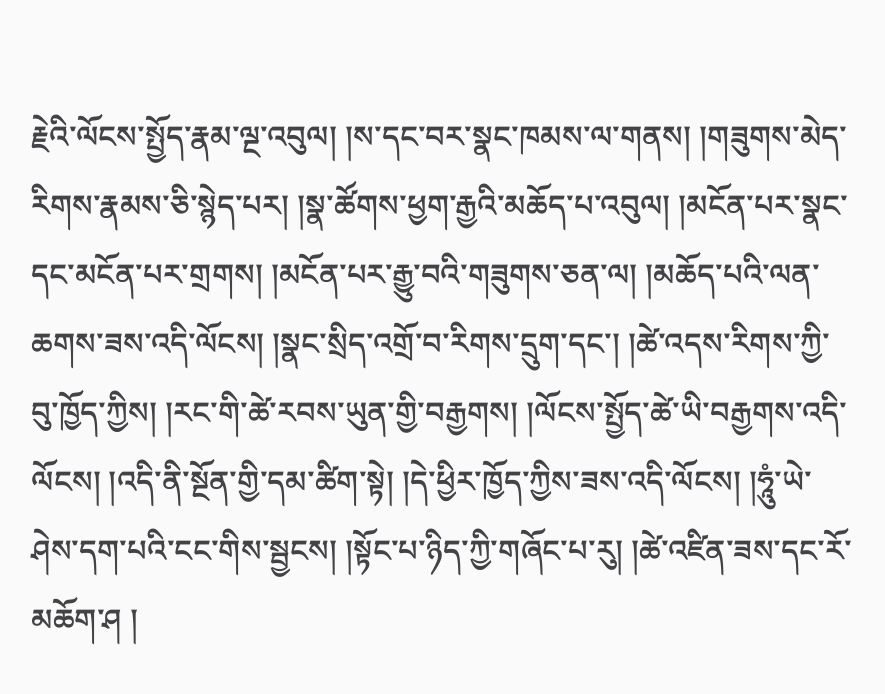རྗེའི་ལོངས་སྤྱོད་རྣམ་ལྔ་འབུལ། །ས་དང་བར་སྣང་ཁམས་ལ་གནས། །གཟུགས་མེད་རིགས་རྣམས་ཅི་སྙེད་པར། །སྣ་ཚོགས་ཕྱག་རྒྱའི་མཆོད་པ་འབུལ། །མངོན་པར་སྣང་དང་མངོན་པར་གྲགས། །མངོན་པར་རྒྱུ་བའི་གཟུགས་ཅན་ལ། །མཆོད་པའི་ལན་ཆགས་ཟས་འདི་ལོངས། །སྣང་སྲིད་འགྲོ་བ་རིགས་དྲུག་དང་། །ཚེ་འདས་རིགས་ཀྱི་བུ་ཁྱོད་ཀྱིས། །རང་གི་ཚེ་རབས་ཡུན་གྱི་བརྒྱགས། །ལོངས་སྤྱོད་ཚེ་ཡི་བརྒྱགས་འདི་ལོངས། །འདི་ནི་སྔོན་གྱི་དམ་ཚིག་སྟེ། །དེ་ཕྱིར་ཁྱོད་ཀྱིས་ཟས་འདི་ལོངས། །ཧཱུཾ་ཡེ་ཤེས་དག་པའི་ངང་གིས་སྦྱངས། །སྟོང་པ་ཉིད་ཀྱི་གཞོང་པ་རུ། །ཚེ་འཛིན་ཟས་དང་རོ་མཆོག་ཤ །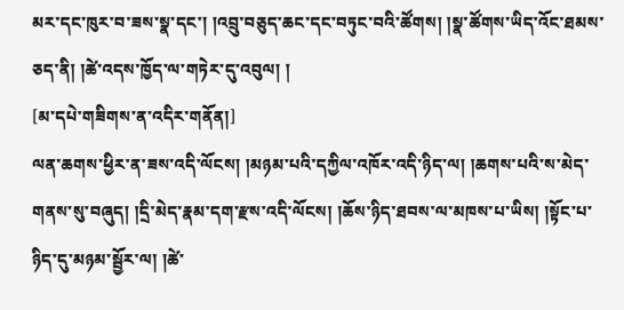མར་དང་ཁུར་བ་ཟས་སྣ་དང་། །འབྲུ་བཅུད་ཆང་དང་བཏུང་བའི་ཚོགས། །སྣ་ཚོགས་ཡིད་འོང་ཐམས་ཅད་ནི། །ཚེ་འདས་ཁྱོད་ལ་གཏེར་དུ་འབུལ། །
[མ་དཔེ་གཟིགས་ན་འདིར་གནོན།]
ལན་ཆགས་ཕྱིར་ན་ཟས་འདི་ལོངས། །མཉམ་པའི་དཀྱིལ་འཁོར་འདི་ཉིད་ལ། །ཆགས་པའི་ས་མེད་གནས་སུ་བཞུད། །དྲི་མེད་རྣམ་དག་རྫས་འདི་ལོངས། །ཆོས་ཉིད་ཐབས་ལ་མཁས་པ་ཡིས། །སྟོང་པ་ཉིད་དུ་མཉམ་སྦྱོར་ལ། །ཚེ་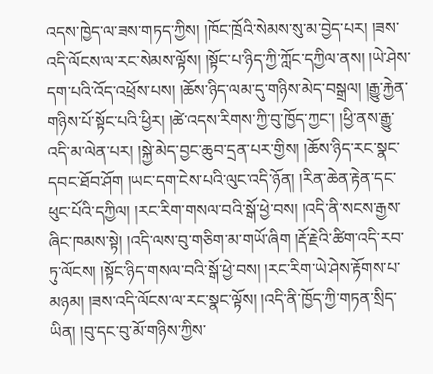འདས་ཁྱེད་ལ་ཟས་གཏད་ཀྱིས། །ཁོང་ཁྲོའི་སེམས་སུ་མ་བྱེད་པར། །ཟས་འདི་ལོངས་ལ་རང་སེམས་ལྟོས། །སྟོང་པ་ཉིད་ཀྱི་ཀློང་དཀྱིལ་ནས། །ཡེ་ཤེས་དག་པའི་འོད་འཕྲོས་པས། །ཆོས་ཉིད་ལམ་དུ་གཉིས་མེད་བསྒྲལ། །རྒྱུ་རྐྱེན་གཉིས་པོ་སྟོང་པའི་ཕྱིར། །ཚེ་འདས་རིགས་ཀྱི་བུ་ཁྱོད་ཀྱང་། །ཕྱི་ནས་རྒྱུ་འདི་མ་ལེན་པར། །སྐྱེ་མེད་བྱང་ཆུབ་དྲན་པར་གྱིས། །ཆོས་ཉིད་རང་སྣང་དབང་ཐོབ་ཤོག །ཡང་དག་ངེས་པའི་ལུང་འདི་ཉོན། །རིན་ཆེན་རྟེན་དང་ཕུང་པོའི་དཀྱིལ། །རང་རིག་གསལ་བའི་སྒོ་ཕྱེ་བས། །འདི་ནི་སངས་རྒྱས་ཞིང་ཁམས་སྟེ། །འདི་ལས་བུ་གཅིག་མ་གཡོ་ཞིག །རྡོ་རྗེའི་ཚིག་འདི་རབ་ཏུ་ལོངས། །སྟོང་ཉིད་གསལ་བའི་སྒོ་ཕྱེ་བས། །རང་རིག་ཡེ་ཤེས་རྟོགས་པ་མཉམ། །ཟས་འདི་ལོངས་ལ་རང་སྣང་ལྟོས། །འདི་ནི་ཁྱོད་ཀྱི་གཏན་སྲིད་ཡིན། །བུ་དང་བུ་མོ་གཉིས་ཀྱིས་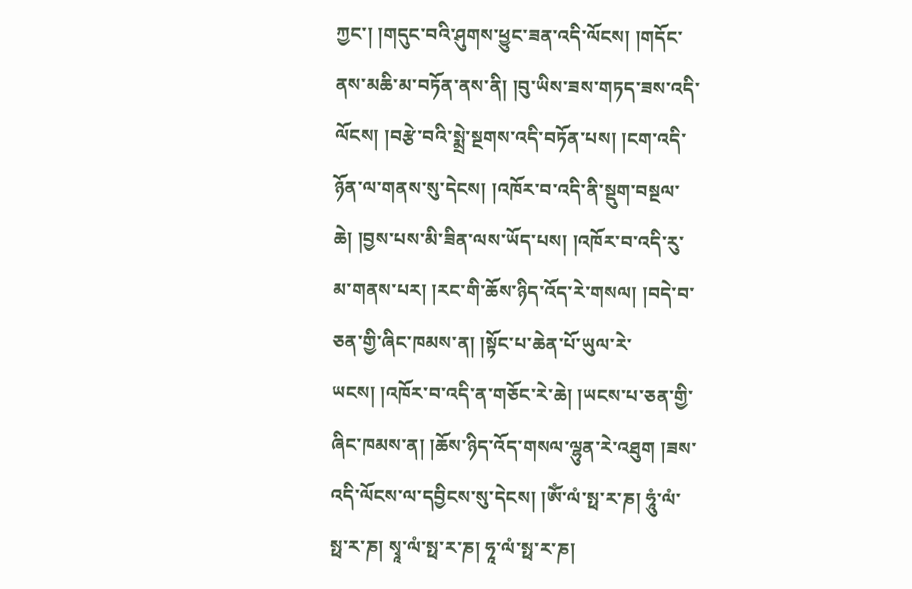ཀྱང་། །གདུང་བའི་ཤུགས་ཕྱུང་ཟན་འདི་ལོངས། །གདོང་ནས་མཆི་མ་བཏོན་ནས་ནི། །བུ་ཡིས་ཟས་གཏད་ཟས་འདི་ལོངས། །བརྩེ་བའི་སྨྲེ་སྔགས་འདི་བཏོན་པས། །ངག་འདི་ཉོན་ལ་གནས་སུ་དེངས། །འཁོར་བ་འདི་ནི་སྡུག་བསྔལ་ཆེ། །བྱས་པས་མི་ཟིན་ལས་ཡོད་པས། །འཁོར་བ་འདི་རུ་མ་གནས་པར། །རང་གི་ཆོས་ཉིད་འོད་རེ་གསལ། །བདེ་བ་ཅན་གྱི་ཞིང་ཁམས་ན། །སྟོང་པ་ཆེན་པོ་ཡུལ་རེ་ཡངས། །འཁོར་བ་འདི་ན་གཅོང་རེ་ཆེ། །ཡངས་པ་ཅན་གྱི་ཞིང་ཁམས་ན། །ཆོས་ཉིད་འོད་གསལ་ལྷུན་རེ་འཐུག །ཟས་འདི་ལོངས་ལ་དབྱིངས་སུ་དེངས། །ཨོཾ་ལཾ་སྥ་ར་ཎ། ཧཱུཾ་ལཾ་སྥ་ར་ཎ། སྭཱ་ལཾ་སྥ་ར་ཎ། ཧཱ་ལཾ་སྥ་ར་ཎ།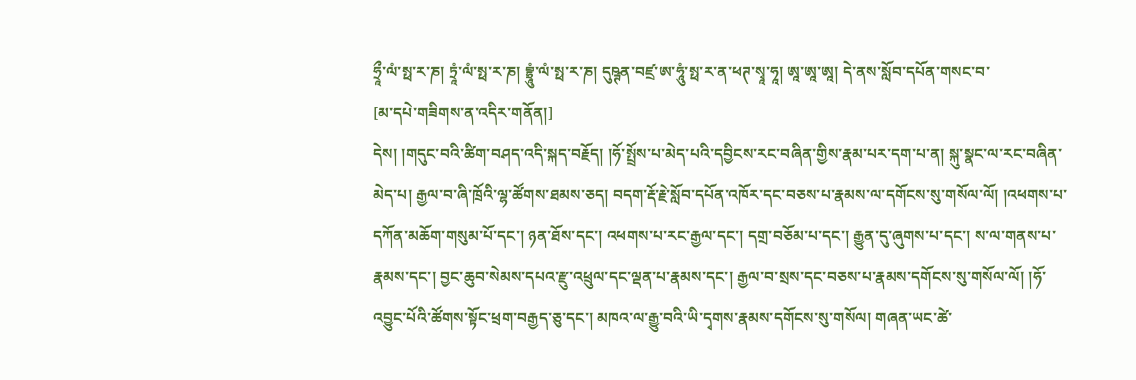ཧྲཱྀ་ལཾ་སྥ་ར་ཎ། ཏྲཱཾ་ལཾ་སྥ་ར་ཎ། བྷྲཱུཾ་ལཾ་སྥ་ར་ཎ། དུཥྚན་བཛྲ་ཨ་ཧཱུཾ་སྥ་ར་ན་ཕཊ་སྭཱ་ཧཱ། ཨཱ་ཨཱ་ཨཱ། དེ་ནས་སློབ་དཔོན་གསང་བ་
[མ་དཔེ་གཟིགས་ན་འདིར་གནོན།]
དེས། །གདུང་བའི་ཚིག་བཤད་འདི་སྐད་བརྗོད། །ཧོ་སྤྲོས་པ་མེད་པའི་དབྱིངས་རང་བཞིན་གྱིས་རྣམ་པར་དག་པ་ན། སྐུ་སྣང་ལ་རང་བཞིན་མེད་པ། རྒྱལ་བ་ཞི་ཁྲོའི་ལྷ་ཚོགས་ཐམས་ཅད། བདག་རྡོ་རྗེ་སློབ་དཔོན་འཁོར་དང་བཅས་པ་རྣམས་ལ་དགོངས་སུ་གསོལ་ལོ། །འཕགས་པ་དཀོན་མཆོག་གསུམ་པོ་དང་། ཉན་ཐོས་དང་། འཕགས་པ་རང་རྒྱལ་དང་། དགྲ་བཅོམ་པ་དང་། རྒྱུན་དུ་ཞུགས་པ་དང་། ས་ལ་གནས་པ་རྣམས་དང་། བྱང་ཆུབ་སེམས་དཔའ་རྫུ་འཕྲུལ་དང་ལྡན་པ་རྣམས་དང་། རྒྱལ་བ་སྲས་དང་བཅས་པ་རྣམས་དགོངས་སུ་གསོལ་ལོ། །ཧོ་འབྱུང་པོའི་ཚོགས་སྟོང་ཕྲག་བརྒྱད་ཅུ་དང་། མཁའ་ལ་རྒྱུ་བའི་ཡི་དྭགས་རྣམས་དགོངས་སུ་གསོལ། གཞན་ཡང་ཚེ་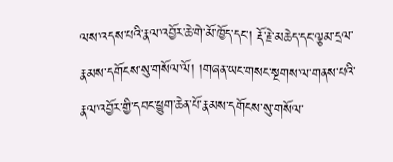ལས་འདས་པའི་རྣལ་འབྱོར་ཆེ་གེ་མོ་ཁྱོད་དང་། རྡོ་རྗེ་མཆེད་དང་ལྕམ་དྲལ་རྣམས་དགོངས་སུ་གསོལ་ལོ། །གཞན་ཡང་གསང་སྔགས་ལ་གནས་པའི་རྣལ་འབྱོར་གྱི་དབང་ཕྱུག་ཆེན་པོ་རྣམས་དགོངས་སུ་གསོལ་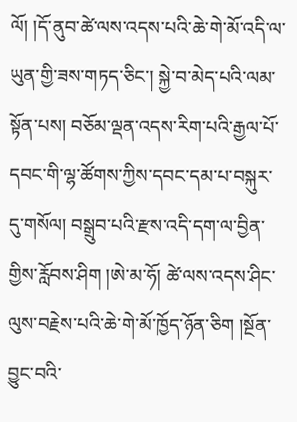ལོ། །དོ་ནུབ་ཚེ་ལས་འདས་པའི་ཆེ་གེ་མོ་འདི་ལ་ཡུན་གྱི་ཟས་གཏད་ཅིང་། སྐྱེ་བ་མེད་པའི་ལམ་སྟོན་པས། བཅོམ་ལྡན་འདས་རིག་པའི་རྒྱལ་པོ་དབང་གི་ལྷ་ཚོགས་ཀྱིས་དབང་དམ་པ་བསྐུར་དུ་གསོལ། བསྒྲུབ་པའི་རྫས་འདི་དག་ལ་བྱིན་གྱིས་རློབས་ཤིག །ཨེ་མ་ཧོ། ཚེ་ལས་འདས་ཤིང་ལུས་བརྗེས་པའི་ཆེ་གེ་མོ་ཁྱོད་ཉོན་ཅིག །སྔོན་བྱུང་བའི་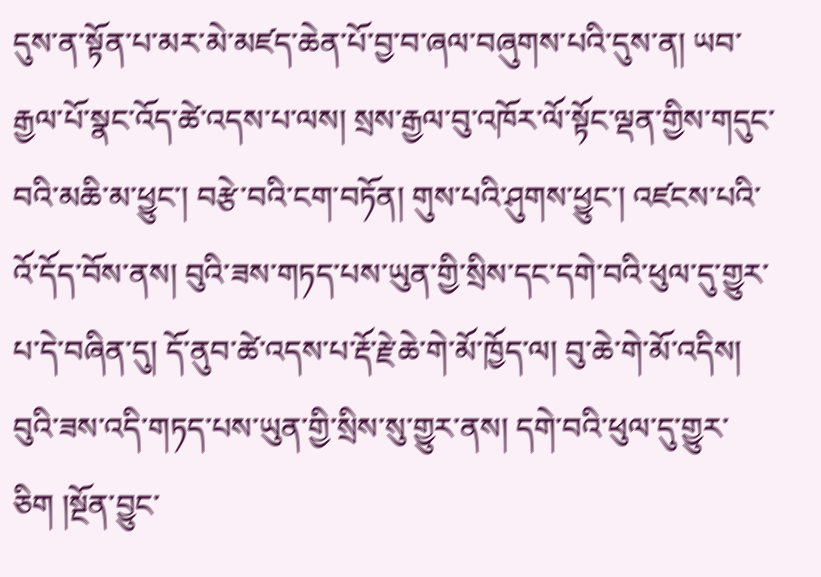དུས་ན་སྟོན་པ་མར་མེ་མཛད་ཆེན་པོ་བྱ་བ་ཞལ་བཞུགས་པའི་དུས་ན། ཡབ་རྒྱལ་པོ་སྣང་འོད་ཚེ་འདས་པ་ལས། སྲས་རྒྱལ་བུ་འཁོར་ལོ་སྟོང་ལྡན་གྱིས་གདུང་བའི་མཆི་མ་ཕྱུང་། བརྩེ་བའི་ངག་བཏོན། གུས་པའི་ཤུགས་ཕྱུང་། འཛངས་པའི་འོ་དོད་བོས་ནས། བུའི་ཟས་གཏད་པས་ཡུན་གྱི་སྲིས་དང་དགེ་བའི་ཕུལ་དུ་གྱུར་པ་དེ་བཞིན་དུ། དོ་ནུབ་ཚེ་འདས་པ་རྡོ་རྗེ་ཆེ་གེ་མོ་ཁྱོད་ལ། བུ་ཆེ་གེ་མོ་འདིས། བུའི་ཟས་འདི་གཏད་པས་ཡུན་གྱི་སྲིས་སུ་གྱུར་ནས། དགེ་བའི་ཕུལ་དུ་གྱུར་ཅིག །སྔོན་བྱུང་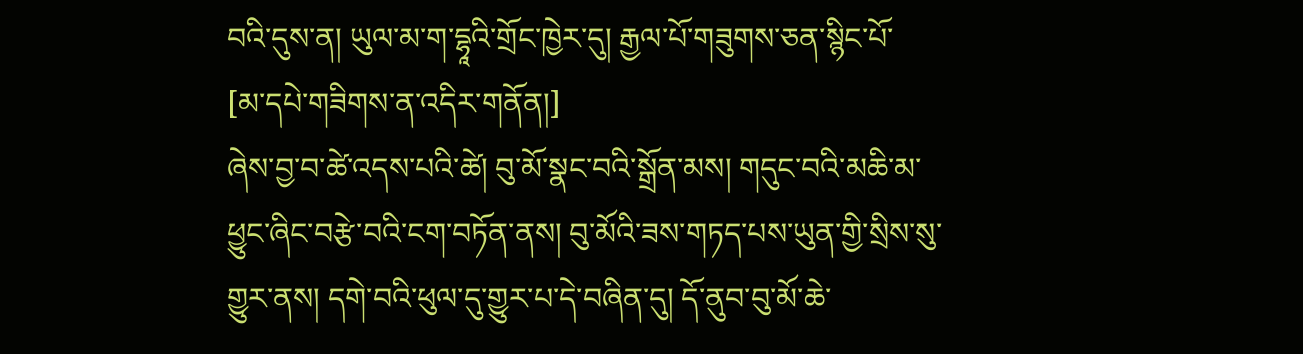བའི་དུས་ན། ཡུལ་མ་ག་དྷཱའི་གྲོང་ཁྱེར་དུ། རྒྱལ་པོ་གཟུགས་ཅན་སྙིང་པོ་
[མ་དཔེ་གཟིགས་ན་འདིར་གནོན།]
ཞེས་བྱ་བ་ཚེ་འདས་པའི་ཚེ། བུ་མོ་སྣང་བའི་སྒྲོན་མས། གདུང་བའི་མཆི་མ་ཕྱུང་ཞིང་བརྩེ་བའི་ངག་བཏོན་ནས། བུ་མོའི་ཟས་གཏད་པས་ཡུན་གྱི་སྲིས་སུ་གྱུར་ནས། དགེ་བའི་ཕུལ་དུ་གྱུར་པ་དེ་བཞིན་དུ། དོ་ནུབ་བུ་མོ་ཆེ་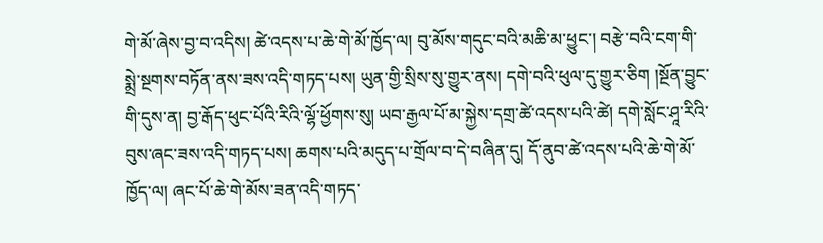གེ་མོ་ཞེས་བྱ་བ་འདིས། ཚེ་འདས་པ་ཆེ་གེ་མོ་ཁྱོད་ལ། བུ་མོས་གདུང་བའི་མཆི་མ་ཕྱུང་། བརྩེ་བའི་ངག་གི་སྨྲེ་སྔགས་བཏོན་ནས་ཟས་འདི་གཏད་པས། ཡུན་གྱི་སྲིས་སུ་གྱུར་ནས། དགེ་བའི་ཕུལ་དུ་གྱུར་ཅིག །སྔོན་བྱུང་གི་དུས་ན། བྱ་རྒོད་ཕུང་པོའི་རིའི་ལྷོ་ཕྱོགས་སུ། ཡབ་རྒྱལ་པོ་མ་སྐྱེས་དགྲ་ཚེ་འདས་པའི་ཚེ། དགེ་སློང་ཤཱ་རིའི་བུས་ཞང་ཟས་འདི་གཏད་པས། ཆགས་པའི་མདུད་པ་གྲོལ་བ་དེ་བཞིན་དུ། དོ་ནུབ་ཚེ་འདས་པའི་ཆེ་གེ་མོ་ཁྱོད་ལ། ཞང་པོ་ཆེ་གེ་མོས་ཟན་འདི་གཏད་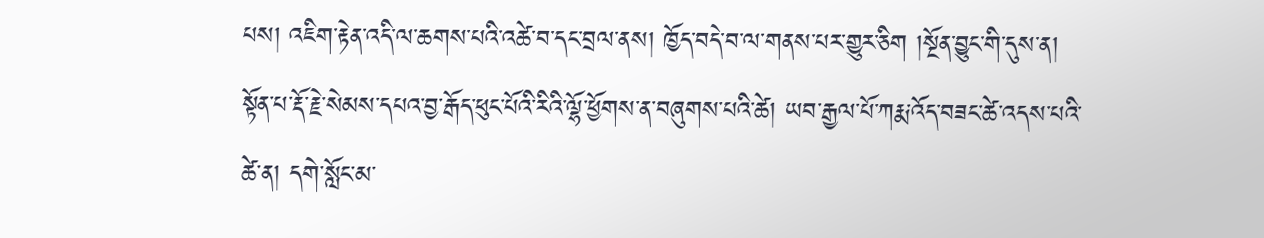པས། འཇིག་རྟེན་འདི་ལ་ཆགས་པའི་འཚེ་བ་དང་བྲལ་ནས། ཁྱོད་བདེ་བ་ལ་གནས་པར་གྱུར་ཅིག །སྔོན་བྱུང་གི་དུས་ན། སྟོན་པ་རྡོ་རྗེ་སེམས་དཔའ་བྱ་རྒོད་ཕུང་པོའི་རིའི་ལྷོ་ཕྱོགས་ན་བཞུགས་པའི་ཚེ། ཡབ་རྒྱལ་པོ་ཀརྨ་འོད་བཟང་ཚེ་འདས་པའི་ཚེ་ན། དགེ་སློང་མ་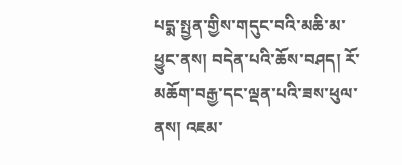པདྨ་སྤྱན་གྱིས་གདུང་བའི་མཆི་མ་ཕྱུང་ནས། བདེན་པའི་ཆོས་བཤད། རོ་མཆོག་བརྒྱ་དང་ལྡན་པའི་ཟས་ཕུལ་ནས། འཇམ་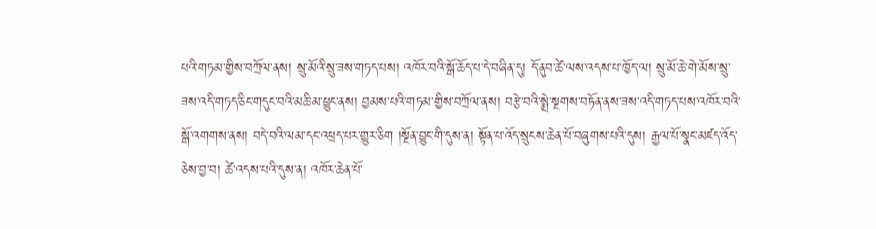པའི་གཏམ་གྱིས་བཀྲོལ་ནས། སྲུ་མོའི་སྲུ་ཟས་གཏད་པས། འཁོར་བའི་སྒོ་ཆོད་པ་དེ་བཞིན་དུ། དོ་ནུབ་ཚེ་ལས་འདས་པ་ཁྱོད་ལ། སྲུ་མོ་ཆེ་གེ་མོས་སྲུ་ཟས་འདི་གཏད་ཅིང་གདུང་བའི་མཆི་མ་ཕྱུང་ནས། བྱམས་པའི་གཏམ་གྱིས་བཀྲོལ་ནས། བརྩེ་བའི་སྨྲེ་སྔགས་བཏོན་ནས་ཟས་འདི་གཏད་པས་འཁོར་བའི་སྒོ་འགགས་ནས། བདེ་བའི་ལམ་དང་འཕྲད་པར་གྱུར་ཅིག །སྔོན་བྱུང་གི་དུས་ན། སྟོན་པ་འོད་སྲུངས་ཆེན་པོ་བཞུགས་པའི་དུས། རྒྱལ་པོ་སྣང་མཛད་འོད་ཅེས་བྱ་བ། ཚེ་འདས་པའི་དུས་ན། འཁོར་ཆེན་པོ་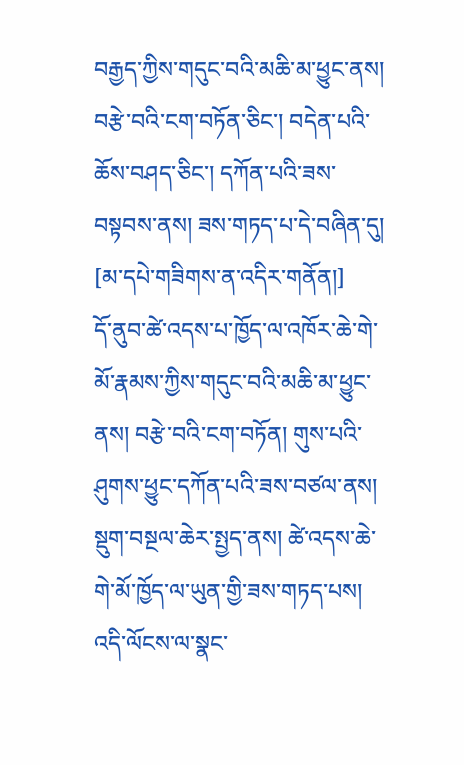བརྒྱད་ཀྱིས་གདུང་བའི་མཆི་མ་ཕྱུང་ནས། བརྩེ་བའི་ངག་བཏོན་ཅིང་། བདེན་པའི་ཆོས་བཤད་ཅིང་། དཀོན་པའི་ཟས་བསྟབས་ནས། ཟས་གཏད་པ་དེ་བཞིན་དུ།
[མ་དཔེ་གཟིགས་ན་འདིར་གནོན།]
དོ་ནུབ་ཚེ་འདས་པ་ཁྱོད་ལ་འཁོར་ཆེ་གེ་མོ་རྣམས་ཀྱིས་གདུང་བའི་མཆི་མ་ཕྱུང་ནས། བརྩེ་བའི་ངག་བཏོན། གུས་པའི་ཤུགས་ཕྱུང་དཀོན་པའི་ཟས་བཙལ་ནས། སྡུག་བསྔལ་ཆེར་སྤྱད་ནས། ཚེ་འདས་ཆེ་གེ་མོ་ཁྱོད་ལ་ཡུན་གྱི་ཟས་གཏད་པས། འདི་ལོངས་ལ་སྣང་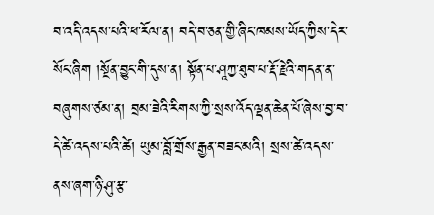བ་འདི་འདས་པའི་ཕ་རོལ་ན། བདེ་བ་ཅན་གྱི་ཞིང་ཁམས་ཡོད་ཀྱིས་དེར་སོང་ཞིག །སྔོན་བྱུང་གི་དུས་ན། སྟོན་པ་ཤཱཀྱ་ཐུབ་པ་རྡོ་རྗེའི་གདན་ན་བཞུགས་ཙམ་ན། བྲམ་ཟེའི་རིགས་ཀྱི་སྲས་འོད་ལྡན་ཆེན་པོ་ཞེས་བྱ་བ་དེ་ཚེ་འདས་པའི་ཚེ། ཡུམ་བློ་གྲོས་རྒྱན་བཟང་མའི། སྲས་ཚེ་འདས་ནས་ཞག་ཉི་ཤུ་རྩ་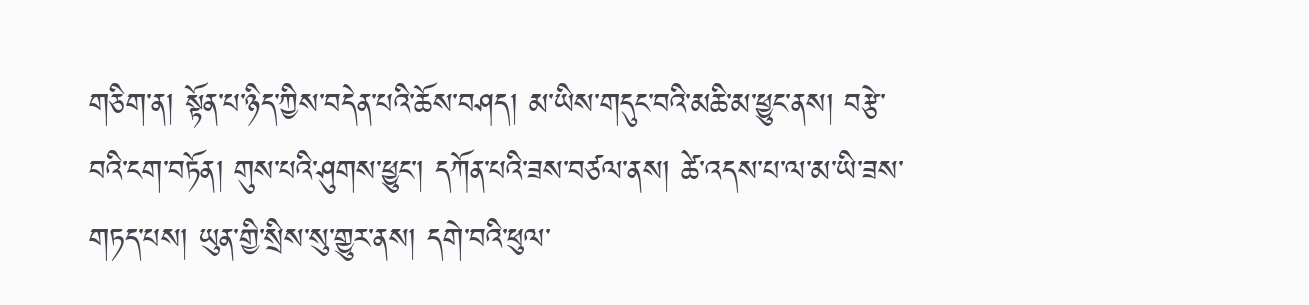གཅིག་ན། སྟོན་པ་ཉིད་ཀྱིས་བདེན་པའི་ཆོས་བཤད། མ་ཡིས་གདུང་བའི་མཆི་མ་ཕྱུང་ནས། བརྩེ་བའི་ངག་བཏོན། གུས་པའི་ཤུགས་ཕྱུང་། དཀོན་པའི་ཟས་བཙལ་ནས། ཚེ་འདས་པ་ལ་མ་ཡི་ཟས་གཏད་པས། ཡུན་གྱི་སྲིས་སུ་གྱུར་ནས། དགེ་བའི་ཕུལ་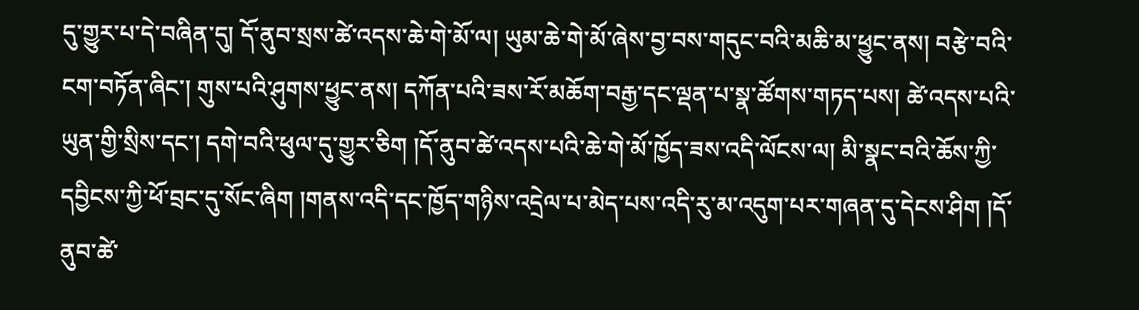དུ་གྱུར་པ་དེ་བཞིན་དུ། དོ་ནུབ་སྲས་ཚེ་འདས་ཆེ་གེ་མོ་ལ། ཡུམ་ཆེ་གེ་མོ་ཞེས་བྱ་བས་གདུང་བའི་མཆི་མ་ཕྱུང་ནས། བརྩེ་བའི་ངག་བཏོན་ཞིང་། གུས་པའི་ཤུགས་ཕྱུང་ནས། དཀོན་པའི་ཟས་རོ་མཆོག་བརྒྱ་དང་ལྡན་པ་སྣ་ཚོགས་གཏད་པས། ཚེ་འདས་པའི་ཡུན་གྱི་སྲིས་དང་། དགེ་བའི་ཕུལ་དུ་གྱུར་ཅིག །དོ་ནུབ་ཚེ་འདས་པའི་ཆེ་གེ་མོ་ཁྱོད་ཟས་འདི་ལོངས་ལ། མི་སྣང་བའི་ཆོས་ཀྱི་དབྱིངས་ཀྱི་ཕོ་བྲང་དུ་སོང་ཞིག །གནས་འདི་དང་ཁྱོད་གཉིས་འདྲེལ་པ་མེད་པས་འདི་རུ་མ་འདུག་པར་གཞན་དུ་དེངས་ཤིག །དོ་ནུབ་ཚེ་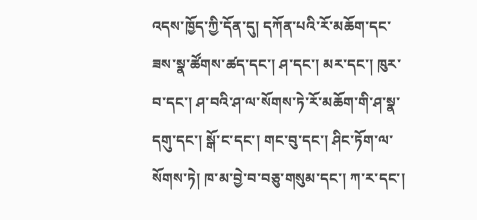འདས་ཁྱོད་ཀྱི་དོན་དུ། དཀོན་པའི་རོ་མཆོག་དང་ཟས་སྣ་ཚོགས་ཚད་དང་། ཤ་དང་། མར་དང་། ཁུར་བ་དང་། ཤ་བའི་ཤ་ལ་སོགས་ཏེ་རོ་མཆོག་གི་ཤ་སྣ་དགུ་དང་། སྒོ་ང་དང་། གང་བུ་དང་། ཤིང་ཏོག་ལ་སོགས་ཏེ། ཁ་མ་བྱེ་བ་བཅུ་གསུམ་དང་། ཀ་ར་དང་།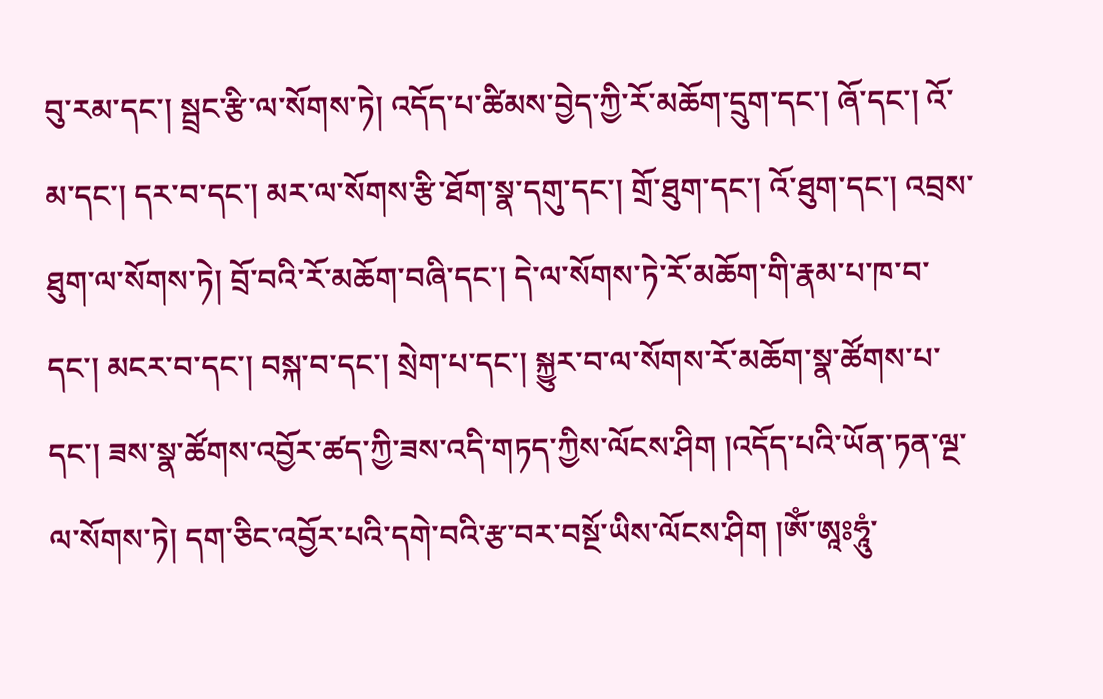བུ་རམ་དང་། སྦྲང་རྩི་ལ་སོགས་ཏེ། འདོད་པ་ཚིམས་བྱེད་ཀྱི་རོ་མཆོག་དྲུག་དང་། ཞོ་དང་། འོ་མ་དང་། དར་བ་དང་། མར་ལ་སོགས་རྩི་ཐོག་སྣ་དགུ་དང་། གྲོ་ཐུག་དང་། འོ་ཐུག་དང་། འབྲས་ཐུག་ལ་སོགས་ཏེ། བྲོ་བའི་རོ་མཆོག་བཞི་དང་། དེ་ལ་སོགས་ཏེ་རོ་མཆོག་གི་རྣམ་པ་ཁ་བ་དང་། མངར་བ་དང་། བསྐ་བ་དང་། སྲེག་པ་དང་། སྐྱུར་བ་ལ་སོགས་རོ་མཆོག་སྣ་ཚོགས་པ་དང་། ཟས་སྣ་ཚོགས་འབྱོར་ཚད་ཀྱི་ཟས་འདི་གཏད་ཀྱིས་ལོངས་ཤིག །འདོད་པའི་ཡོན་ཏན་ལྔ་ལ་སོགས་ཏེ། དག་ཅིང་འབྱོར་པའི་དགེ་བའི་རྩ་བར་བསྔོ་ཡིས་ལོངས་ཤིག །ཨོཾ་ཨཱཿཧཱུཾ་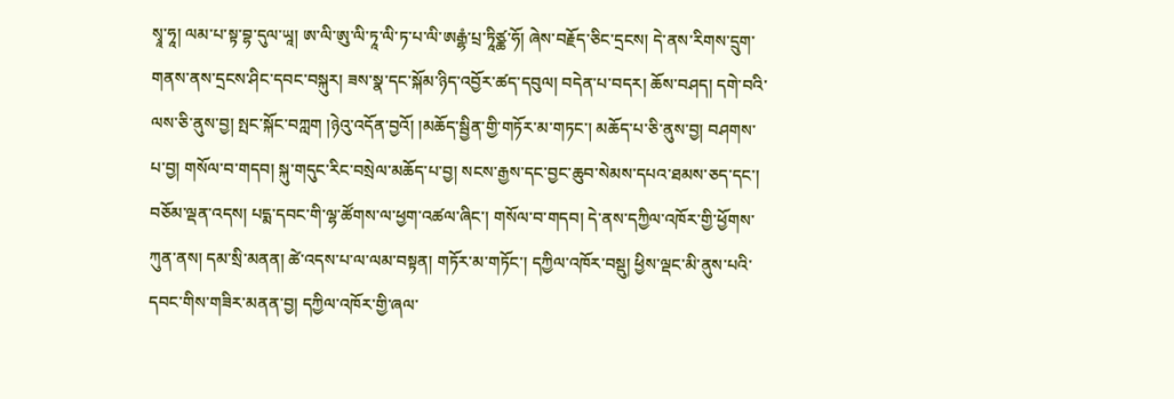སྭཱ་ཧཱ། ལམ་པ་སྟ་བྷ་དུལ་ཡཱ། ཨ་ལི་ཨུ་ལི་ཏཱ་ལི་ཏ་པ་ལི་ཨརྒྷཾ་པྲ་ཏཱིཙྪ་ཧོ། ཞེས་བརྗོད་ཅིང་དྲངས། དེ་ནས་རིགས་དྲུག་གནས་ནས་དྲངས་ཤིང་དབང་བསྐུར། ཟས་སྣ་དང་སྐོམ་ཉིད་འབྱོར་ཚད་དབུལ། བདེན་པ་བདར། ཆོས་བཤད། དགེ་བའི་ལས་ཅི་ནུས་བྱ། སྤང་སྐོང་བཀླག །ཉེའུ་འདོན་བྱའོ། །མཆོད་སྦྱིན་གྱི་གཏོར་མ་གཏང་། མཆོད་པ་ཅི་ནུས་བྱ། བཤགས་པ་བྱ། གསོལ་བ་གདབ། སྐུ་གདུང་རིང་བསྲེལ་མཆོད་པ་བྱ། སངས་རྒྱས་དང་བྱང་ཆུབ་སེམས་དཔའ་ཐམས་ཅད་དང་། བཅོམ་ལྡན་འདས། པདྨ་དབང་གི་ལྷ་ཚོགས་ལ་ཕྱག་འཚལ་ཞིང་། གསོལ་བ་གདབ། དེ་ནས་དཀྱིལ་འཁོར་གྱི་ཕྱོགས་ཀུན་ནས། དམ་སྲི་མནན། ཚེ་འདས་པ་ལ་ལམ་བསྟན། གཏོར་མ་གཏོང་། དཀྱིལ་འཁོར་བསྡུ། ཕྱིས་ལྡང་མི་ནུས་པའི་དབང་གིས་གཟིར་མནན་བྱ། དཀྱིལ་འཁོར་གྱི་ཞལ་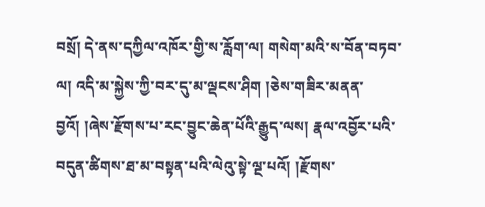བསྲོ། དེ་ནས་དཀྱིལ་འཁོར་གྱི་ས་རློག་ལ། གསེག་མའི་ས་བོན་བཏབ་ལ། འདི་མ་སྐྱེས་ཀྱི་བར་དུ་མ་ལྡངས་ཤིག །ཅེས་གཟིར་མནན་བྱའོ། །ཞེས་རྫོགས་པ་རང་བྱུང་ཆེན་པོའི་རྒྱུད་ལས། རྣལ་འབྱོར་པའི་བདུན་ཚིགས་ཐ་མ་བསྟན་པའི་ལེའུ་སྟེ་ལྔ་པའོ། །རྫོགས་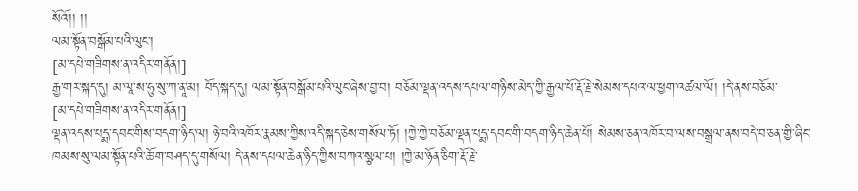སོའོ།། །།
ལམ་སྟོན་བསྒོམ་པའི་ལུང་།
[མ་དཔེ་གཟིགས་ན་འདིར་གནོན།]
རྒྱ་གར་སྐད་དུ། མ་ལཱ་ས་ཧུ་སུ་ཀ་ནཱ་མ། བོད་སྐད་དུ། ལམ་སྟོན་བསྒོམ་པའི་ལུང་ཞེས་བྱ་བ། བཅོམ་ལྡན་འདས་དཔལ་གཉིས་མེད་ཀྱི་རྒྱལ་པོ་རྡོ་རྗེ་སེམས་དཔའ་ལ་ཕྱག་འཚལ་ལོ། །དེ་ནས་བཅོམ་
[མ་དཔེ་གཟིགས་ན་འདིར་གནོན།]
ལྡན་འདས་པདྨ་དབང་གིས་བདག་ཉིད་ལ། ཉེ་བའི་འཁོར་རྣམས་ཀྱིས་འདི་སྐད་ཅེས་གསོལ་ཏོ། །ཀྱེ་ཀྱེ་བཅོམ་ལྡན་པདྨ་དབང་གི་བདག་ཉིད་ཆེན་པོ། སེམས་ཅན་འཁོར་བ་ལས་བསྒྲལ་ནས་བདེ་བ་ཅན་གྱི་ཞིང་ཁམས་སུ་ལམ་སྟོན་པའི་ཆོ་ག་བཤད་དུ་གསོལ། དེ་ནས་དཔལ་ཆེན་ཉིད་ཀྱིས་བཀའ་སྩལ་པ། །ཀྱེ་མ་ཉོན་ཅིག་རྡོ་རྗེ་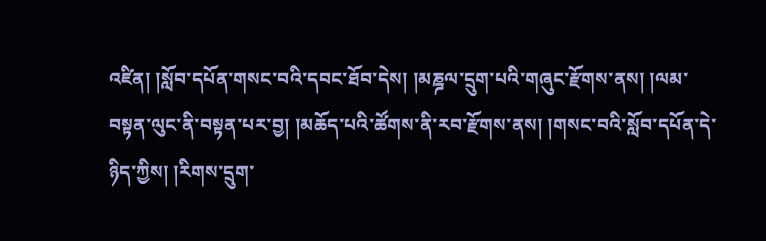འཛིན། །སློབ་དཔོན་གསང་བའི་དབང་ཐོབ་དེས། །མཎྜལ་དྲུག་པའི་གཞུང་རྫོགས་ནས། །ལམ་བསྟན་ལུང་ནི་བསྟན་པར་བྱ། །མཆོད་པའི་ཚོགས་ནི་རབ་རྫོགས་ནས། །གསང་བའི་སློབ་དཔོན་དེ་ཉིད་ཀྱིས། །རིགས་དྲུག་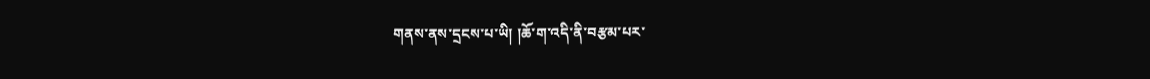གནས་ནས་དྲངས་པ་ཡི། །ཆོ་ག་འདི་ནི་བརྩམ་པར་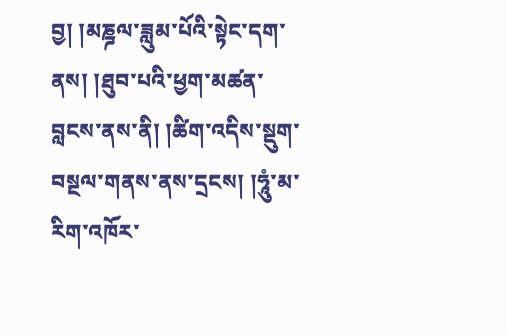བྱ། །མཎྜལ་ཟླུམ་པོའི་སྟེང་དག་ནས། །ཐུབ་པའི་ཕྱག་མཚན་བླངས་ནས་ནི། །ཚིག་འདིས་སྡུག་བསྔལ་གནས་ནས་དྲངས། །ཧཱུཾ་མ་རིག་འཁོར་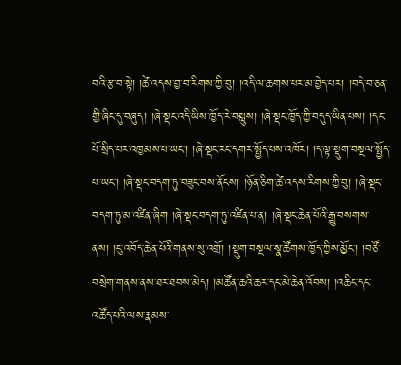བའི་རྩ་བ་སྟེ། །ཚེ་འདས་བྱ་བ་རིགས་ཀྱི་བུ། །འདི་ལ་ཆགས་པར་མ་བྱེད་པར། །བདེ་བ་ཅན་གྱི་ཞིང་དུ་བཞུད། །ཞེ་སྡང་འདི་ཡིས་ཁྱོད་རེ་བསླུས། །ཞེ་སྡང་ཁྱོད་ཀྱི་བདུད་ཡིན་པས། །དང་པོ་སྲིད་པར་འཁྱམས་པ་ཡང་། །ཞེ་སྡང་རང་དགར་སྤྱོད་པས་འཁོར། །ད་ལྟ་སྡུག་བསྔལ་སྤྱོད་པ་ཡང་། །ཞེ་སྡང་བདག་ཏུ་བཟུང་བས་ནོངས། །ཉོན་ཅིག་ཚེ་འདས་རིགས་ཀྱི་བུ། །ཞེ་སྡང་བདག་ཏུ་མ་འཛིན་ཞིག །ཞེ་སྡང་བདག་ཏུ་འཛིན་པ་ན། །ཞེ་སྡང་ཆེན་པོའི་རྒྱུ་བསགས་ནས། །ངུ་འབོད་ཆེན་པོའི་གནས་སུ་འགྲོ། །སྡུག་བསྔལ་སྣ་ཚོགས་ཁྱོད་ཀྱིས་མྱོང་། །བཙོ་བསྲེག་གནས་ནས་ཐར་ཐབས་མེད། །མཚོན་ཆའི་ཆར་དང་མེ་ཆེན་འོབས། །འཆིང་དང་འཚོད་པའི་ལས་རྣམས་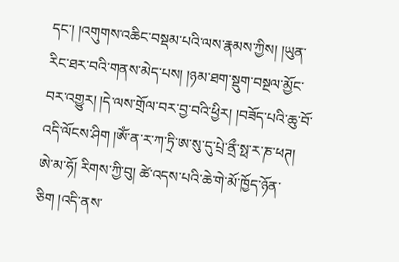དང་། །འགུགས་འཆིང་བསྡམ་པའི་ལས་རྣམས་ཀྱིས། །ཡུན་རིང་ཐར་བའི་གནས་མེད་པས། །ཉམ་ཐག་སྡུག་བསྔལ་མྱོང་བར་འགྱུར། །དེ་ལས་གྲོལ་བར་བྱ་བའི་ཕྱིར། །བཟོད་པའི་ཆུ་བོ་འདི་ལོངས་ཤིག །ཨོཾ་ན་ར་ཀ་ཏྲི་ཨ་སུ་དུ་པྲེ་ནྲྀ་སྥ་ར་ཎ་ཕཊ། ཨེ་མ་ཧོ། རིགས་ཀྱི་བུ། ཚེ་འདས་པའི་ཆེ་གེ་མོ་ཁྱོད་ཉོན་ཅིག །འདི་ནས་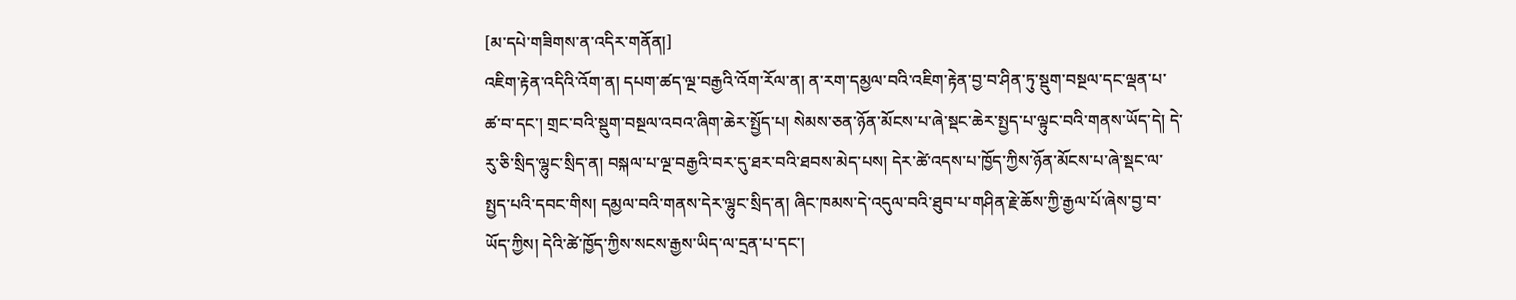[མ་དཔེ་གཟིགས་ན་འདིར་གནོན།]
འཇིག་རྟེན་འདིའི་འོག་ན། དཔག་ཚད་ལྔ་བརྒྱའི་འོག་རོལ་ན། ན་རག་དམྱལ་བའི་འཇིག་རྟེན་བྱ་བ་ཤིན་ཏུ་སྡུག་བསྔལ་དང་ལྡན་པ་ཚ་བ་དང་། གྲང་བའི་སྡུག་བསྔལ་འབའ་ཞིག་ཆེར་སྤྱོད་པ། སེམས་ཅན་ཉོན་མོངས་པ་ཞེ་སྡང་ཆེར་སྤྱད་པ་ལྟུང་བའི་གནས་ཡོད་དེ། དེ་རུ་ཅི་སྲིད་ལྷུང་སྲིད་ན། བསྐལ་པ་ལྔ་བརྒྱའི་བར་དུ་ཐར་བའི་ཐབས་མེད་པས། དེར་ཚེ་འདས་པ་ཁྱོད་ཀྱིས་ཉོན་མོངས་པ་ཞེ་སྡང་ལ་སྤྱད་པའི་དབང་གིས། དམྱལ་བའི་གནས་དེར་ལྷུང་སྲིད་ན། ཞིང་ཁམས་དེ་འདུལ་བའི་ཐུབ་པ་གཤིན་རྗེ་ཆོས་ཀྱི་རྒྱལ་པོ་ཞེས་བྱ་བ་ཡོད་ཀྱིས། དེའི་ཚེ་ཁྱོད་ཀྱིས་སངས་རྒྱས་ཡིད་ལ་དྲན་པ་དང་།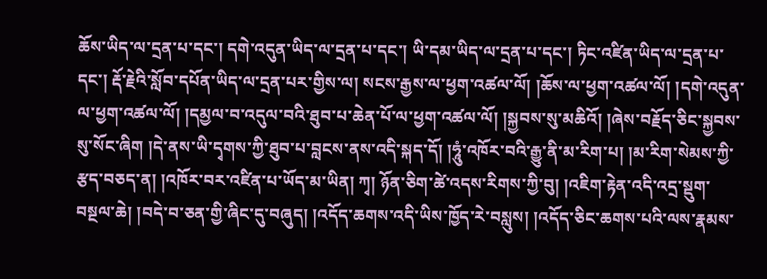ཆོས་ཡིད་ལ་དྲན་པ་དང་། དགེ་འདུན་ཡིད་ལ་དྲན་པ་དང་། ཡི་དམ་ཡིད་ལ་དྲན་པ་དང་། ཏིང་འཛིན་ཡིད་ལ་དྲན་པ་དང་། རྡོ་རྗེའི་སློབ་དཔོན་ཡིད་ལ་དྲན་པར་གྱིས་ལ། སངས་རྒྱས་ལ་ཕྱག་འཚལ་ལོ། །ཆོས་ལ་ཕྱག་འཚལ་ལོ། །དགེ་འདུན་ལ་ཕྱག་འཚལ་ལོ། །དམྱལ་བ་འདུལ་བའི་ཐུབ་པ་ཆེན་པོ་ལ་ཕྱག་འཚལ་ལོ། །སྐྱབས་སུ་མཆིའོ། །ཞེས་བརྗོད་ཅིང་སྐྱབས་སུ་སོང་ཞིག །དེ་ནས་ཡི་དྭགས་ཀྱི་ཐུབ་པ་བླངས་ནས་འདི་སྐད་དོ། །ཧཱུཾ་འཁོར་བའི་རྒྱུ་ནི་མ་རིག་པ། །མ་རིག་སེམས་ཀྱི་རྩད་བཅད་ན། །འཁོར་བར་འཛིན་པ་ཡོད་མ་ཡིན། ཀྭ། ཉོན་ཅིག་ཚེ་འདས་རིགས་ཀྱི་བུ། །འཇིག་རྟེན་འདི་འདྲ་སྡུག་བསྔལ་ཆེ། །བདེ་བ་ཅན་གྱི་ཞིང་དུ་བཞུད། །འདོད་ཆགས་འདི་ཡིས་ཁྱོད་རེ་བསླུས། །འདོད་ཅིང་ཆགས་པའི་ལས་རྣམས་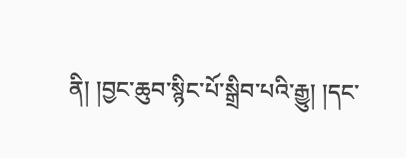ནི། །བྱང་ཆུབ་སྙིང་པོ་སྒྲིབ་པའི་རྒྱུ། །དང་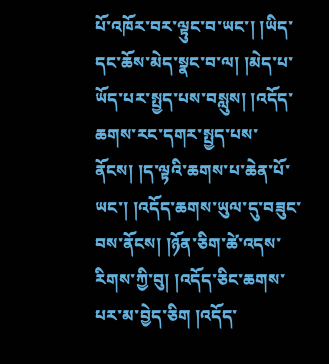པོ་འཁོར་བར་ལྟུང་བ་ཡང་། །ཡིད་དང་ཆོས་མེད་སྣང་བ་ལ། །མེད་པ་ཡོད་པར་སྤྱད་པས་བསླུས། །འདོད་ཆགས་རང་དགར་སྤྱད་པས་ནོངས། །ད་ལྟའི་ཆགས་པ་ཆེན་པོ་ཡང་། །འདོད་ཆགས་ཡུལ་དུ་བཟུང་བས་ནོངས། །ཉོན་ཅིག་ཚེ་འདས་རིགས་ཀྱི་བུ། །འདོད་ཅིང་ཆགས་པར་མ་བྱེད་ཅིག །འདོད་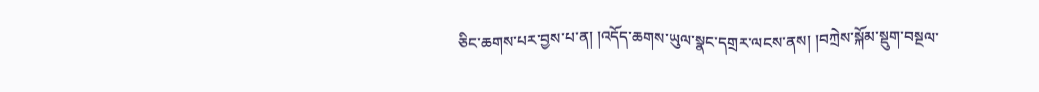ཅིང་ཆགས་པར་བྱས་པ་ན། །འདོད་ཆགས་ཡུལ་སྣང་དགྲར་ལངས་ནས། །བཀྲེས་སྐོམ་སྡུག་བསྔལ་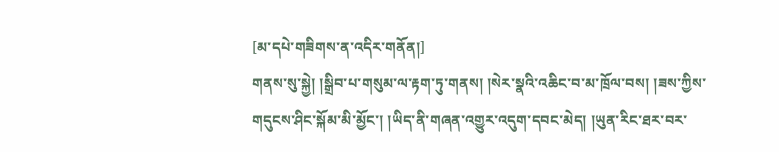[མ་དཔེ་གཟིགས་ན་འདིར་གནོན།]
གནས་སུ་སྐྱེ། །སྒྲིབ་པ་གསུམ་ལ་རྟག་ཏུ་གནས། །སེར་སྣའི་འཆིང་བ་མ་ཁྲོལ་བས། །ཟས་ཀྱིས་གདུངས་ཤིང་སྐོམ་མི་མྱོང་། །ཡིད་ནི་གཞན་འགྱུར་འདུག་དབང་མེད། །ཡུན་རིང་ཐར་བར་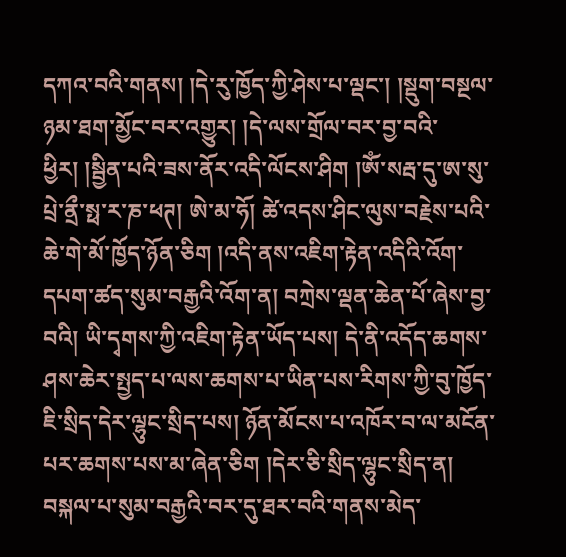དཀའ་བའི་གནས། །དེ་རུ་ཁྱོད་ཀྱི་ཤེས་པ་ལྡང་། །སྡུག་བསྔལ་ཉམ་ཐག་མྱོང་བར་འགྱུར། །དེ་ལས་གྲོལ་བར་བྱ་བའི་ཕྱིར། །སྦྱིན་པའི་ཟས་ནོར་འདི་ལོངས་ཤིག །ཨོཾ་སརྦ་དུ་ཨ་སུ་པྲེ་ནྲྀ་སྥ་ར་ཎ་ཕཊ། ཨེ་མ་ཧོ། ཚེ་འདས་ཤིང་ལུས་བརྗེས་པའི་ཆེ་གེ་མོ་ཁྱོད་ཉོན་ཅིག །འདི་ནས་འཇིག་རྟེན་འདིའི་འོག་དཔག་ཚད་སུམ་བརྒྱའི་འོག་ན། བཀྲེས་ལྡན་ཆེན་པོ་ཞེས་བྱ་བའི། ཡི་དྭགས་ཀྱི་འཇིག་རྟེན་ཡོད་པས། དེ་ནི་འདོད་ཆགས་ཤས་ཆེར་སྤྱད་པ་ལས་ཆགས་པ་ཡིན་པས་རིགས་ཀྱི་བུ་ཁྱོད་ཇི་སྲིད་དེར་ལྷུང་སྲིད་པས། ཉོན་མོངས་པ་འཁོར་བ་ལ་མངོན་པར་ཆགས་པས་མ་ཞེན་ཅིག །དེར་ཅི་སྲིད་ལྷུང་སྲིད་ན། བསྐལ་པ་སུམ་བརྒྱའི་བར་དུ་ཐར་བའི་གནས་མེད་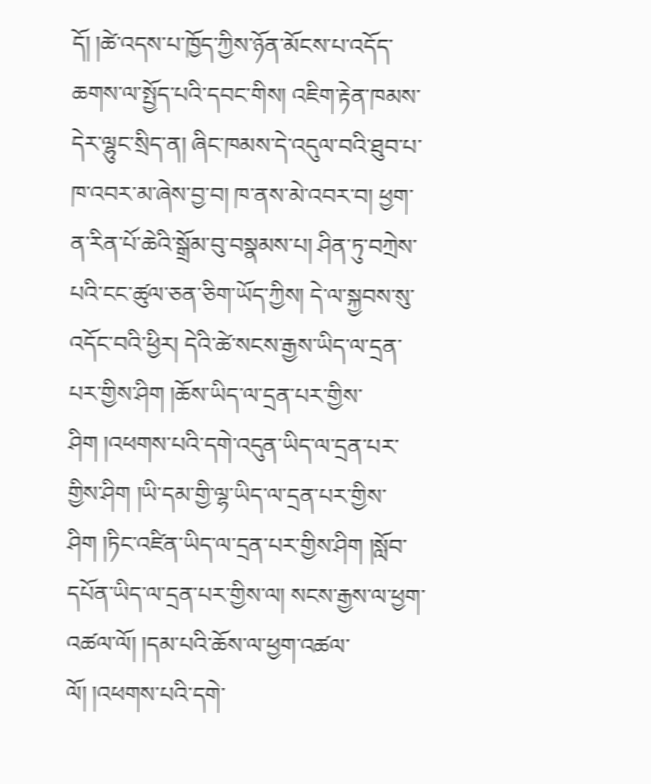དོ། །ཚེ་འདས་པ་ཁྱོད་ཀྱིས་ཉོན་མོངས་པ་འདོད་ཆགས་ལ་སྤྱོད་པའི་དབང་གིས། འཇིག་རྟེན་ཁམས་དེར་ལྷུང་སྲིད་ན། ཞིང་ཁམས་དེ་འདུལ་བའི་ཐུབ་པ་ཁ་འབར་མ་ཞེས་བྱ་བ། ཁ་ནས་མེ་འབར་བ། ཕྱག་ན་རིན་པོ་ཆེའི་སྒྲོམ་བུ་བསྣམས་པ། ཤིན་ཏུ་བཀྲེས་པའི་ངང་ཚུལ་ཅན་ཅིག་ཡོད་ཀྱིས། དེ་ལ་སྐྱབས་སུ་འདོང་བའི་ཕྱིར། དེའི་ཚེ་སངས་རྒྱས་ཡིད་ལ་དྲན་པར་གྱིས་ཤིག །ཆོས་ཡིད་ལ་དྲན་པར་གྱིས་ཤིག །འཕགས་པའི་དགེ་འདུན་ཡིད་ལ་དྲན་པར་གྱིས་ཤིག །ཡི་དམ་གྱི་ལྷ་ཡིད་ལ་དྲན་པར་གྱིས་ཤིག །ཏིང་འཛིན་ཡིད་ལ་དྲན་པར་གྱིས་ཤིག །སློབ་དཔོན་ཡིད་ལ་དྲན་པར་གྱིས་ལ། སངས་རྒྱས་ལ་ཕྱག་འཚལ་ལོ། །དམ་པའི་ཆོས་ལ་ཕྱག་འཚལ་ལོ། །འཕགས་པའི་དགེ་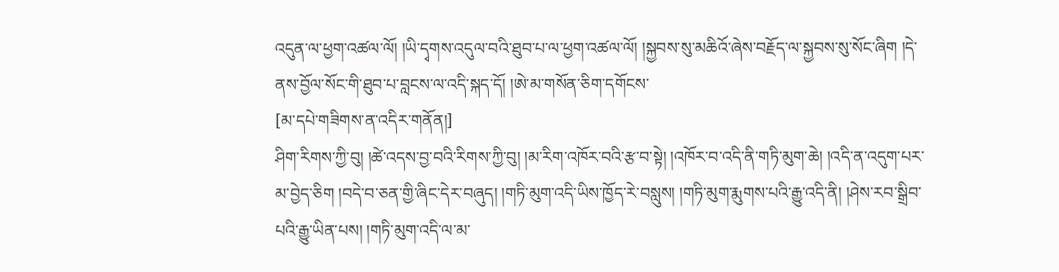འདུན་ལ་ཕྱག་འཚལ་ལོ། །ཡི་དྭགས་འདུལ་བའི་ཐུབ་པ་ལ་ཕྱག་འཚལ་ལོ། །སྐྱབས་སུ་མཆིའོ་ཞེས་བརྗོད་ལ་སྐྱབས་སུ་སོང་ཞིག །དེ་ནས་བྱོལ་སོང་གི་ཐུབ་པ་བླངས་ལ་འདི་སྐད་དོ། །ཨེ་མ་གསོན་ཅིག་དགོངས་
[མ་དཔེ་གཟིགས་ན་འདིར་གནོན།]
ཤིག་རིགས་ཀྱི་བུ། །ཚེ་འདས་བྱ་བའི་རིགས་ཀྱི་བུ། །མ་རིག་འཁོར་བའི་རྩ་བ་སྟེ། །འཁོར་བ་འདི་ནི་གཏི་མུག་ཆེ། །འདི་ན་འདུག་པར་མ་བྱེད་ཅིག །བདེ་བ་ཅན་གྱི་ཞིང་དེར་བཞུད། །གཏི་མུག་འདི་ཡིས་ཁྱོད་རེ་བསླུས། །གཏི་མུག་རྨུགས་པའི་རྒྱུ་འདི་ནི། །ཤེས་རབ་སྒྲིབ་པའི་རྒྱུ་ཡིན་པས། །གཏི་མུག་འདི་ལ་མ་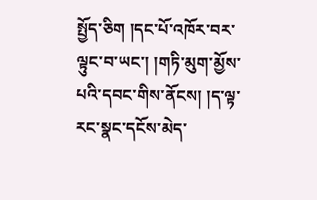སྤྱོད་ཅིག །དང་པོ་འཁོར་བར་ལྟུང་བ་ཡང་། །གཏི་མུག་མྱོས་པའི་དབང་གིས་ནོངས། །ད་ལྟ་རང་སྣང་དངོས་མེད་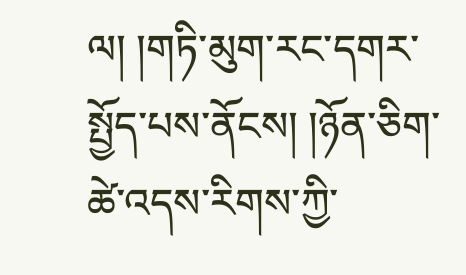ལ། །གཏི་མུག་རང་དགར་སྤྱོད་པས་ནོངས། །ཉོན་ཅིག་ཚེ་འདས་རིགས་ཀྱི་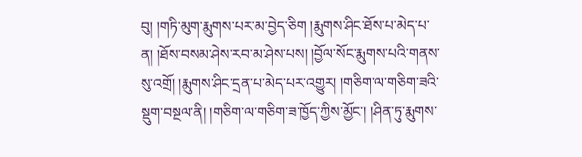བུ། །གཏི་མུག་རྨུགས་པར་མ་བྱེད་ཅིག །རྨུགས་ཤིང་ཐོས་པ་མེད་པ་ན། །ཐོས་བསམ་ཤེས་རབ་མ་ཤེས་པས། །བྱོལ་སོང་རྨུགས་པའི་གནས་སུ་འགྲོ། །རྨུགས་ཤིང་དྲན་པ་མེད་པར་འགྱུར། །གཅིག་ལ་གཅིག་ཟའི་སྡུག་བསྔལ་ནི། །གཅིག་ལ་གཅིག་ཟ་ཁྱོད་ཀྱིས་མྱོང་། །ཤིན་ཏུ་རྨུགས་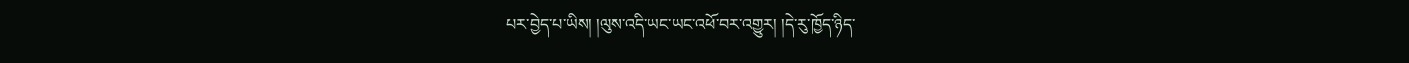པར་བྱེད་པ་ཡིས། །ལུས་འདི་ཡང་ཡང་འཕོ་བར་འགྱུར། །དེ་རུ་ཁྱོད་ཉིད་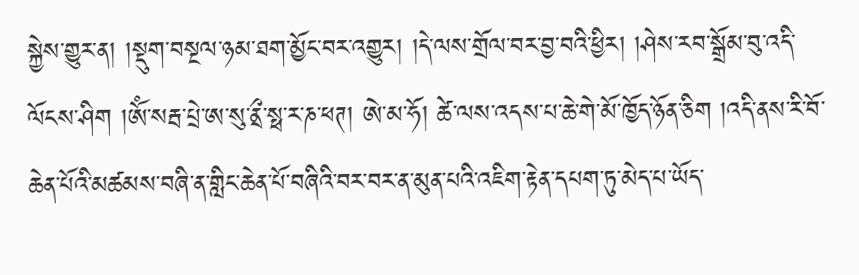སྐྱེས་གྱུར་ན། །སྡུག་བསྔལ་ཉམ་ཐག་མྱོང་བར་འགྱུར། །དེ་ལས་གྲོལ་བར་བྱ་བའི་ཕྱིར། །ཤེས་རབ་སྒྲོམ་བུ་འདི་ལོངས་ཤིག །ཨོཾ་སརྦ་པྲེ་ཨ་སུ་ནྲྀ་སྥ་ར་ཎ་ཕཊ། ཨེ་མ་ཧོ། ཚེ་ལས་འདས་པ་ཆེ་གེ་མོ་ཁྱོད་ཉོན་ཅིག །འདི་ནས་རི་བོ་ཆེན་པོའི་མཚམས་བཞི་ན་གླིང་ཆེན་པོ་བཞིའི་བར་བར་ན་མུན་པའི་འཇིག་རྟེན་དཔག་ཏུ་མེད་པ་ཡོད་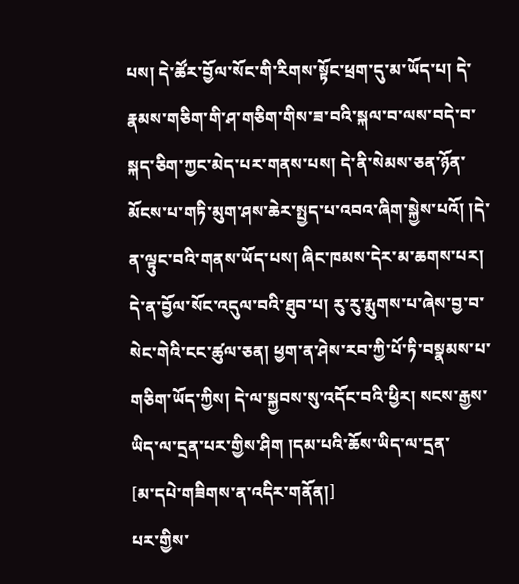པས། དེ་ཚོར་བྱོལ་སོང་གི་རིགས་སྟོང་ཕྲག་དུ་མ་ཡོད་པ། དེ་རྣམས་གཅིག་གི་ཤ་གཅིག་གིས་ཟ་བའི་སྐལ་བ་ལས་བདེ་བ་སྐད་ཅིག་ཀྱང་མེད་པར་གནས་པས། དེ་ནི་སེམས་ཅན་ཉོན་མོངས་པ་གཏི་མུག་ཤས་ཆེར་སྤྱད་པ་འབའ་ཞིག་སྐྱེས་པའོ། །དེ་ན་ལྟུང་བའི་གནས་ཡོད་པས། ཞིང་ཁམས་དེར་མ་ཆགས་པར། དེ་ན་བྱོལ་སོང་འདུལ་བའི་ཐུབ་པ། རུ་རུ་རྨུགས་པ་ཞེས་བྱ་བ་སེང་གེའི་ངང་ཚུལ་ཅན། ཕྱག་ན་ཤེས་རབ་ཀྱི་པོ་ཏི་བསྣམས་པ་གཅིག་ཡོད་ཀྱིས། དེ་ལ་སྐྱབས་སུ་འདོང་བའི་ཕྱིར། སངས་རྒྱས་ཡིད་ལ་དྲན་པར་གྱིས་ཤིག །དམ་པའི་ཆོས་ཡིད་ལ་དྲན་
[མ་དཔེ་གཟིགས་ན་འདིར་གནོན།]
པར་གྱིས་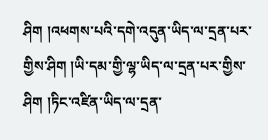ཤིག །འཕགས་པའི་དགེ་འདུན་ཡིད་ལ་དྲན་པར་གྱིས་ཤིག །ཡི་དམ་གྱི་ལྷ་ཡིད་ལ་དྲན་པར་གྱིས་ཤིག །ཏིང་འཛིན་ཡིད་ལ་དྲན་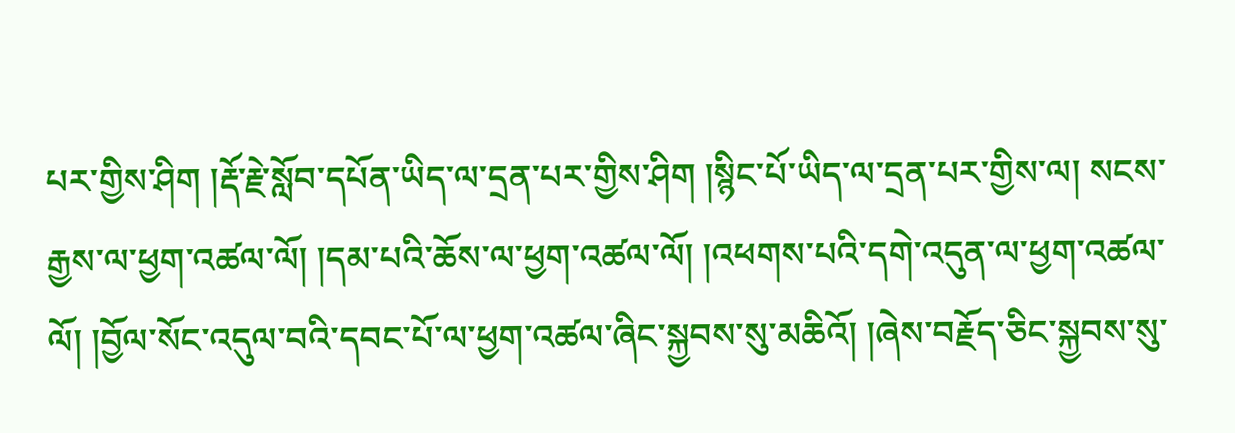པར་གྱིས་ཤིག །རྡོ་རྗེ་སློབ་དཔོན་ཡིད་ལ་དྲན་པར་གྱིས་ཤིག །སྙིང་པོ་ཡིད་ལ་དྲན་པར་གྱིས་ལ། སངས་རྒྱས་ལ་ཕྱག་འཚལ་ལོ། །དམ་པའི་ཆོས་ལ་ཕྱག་འཚལ་ལོ། །འཕགས་པའི་དགེ་འདུན་ལ་ཕྱག་འཚལ་ལོ། །བྱོལ་སོང་འདུལ་བའི་དབང་པོ་ལ་ཕྱག་འཚལ་ཞིང་སྐྱབས་སུ་མཆིའོ། །ཞེས་བརྗོད་ཅིང་སྐྱབས་སུ་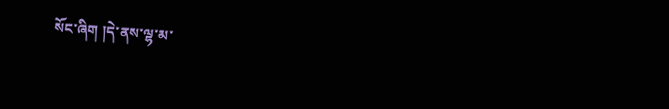སོང་ཞིག །དེ་ནས་ལྷ་མ་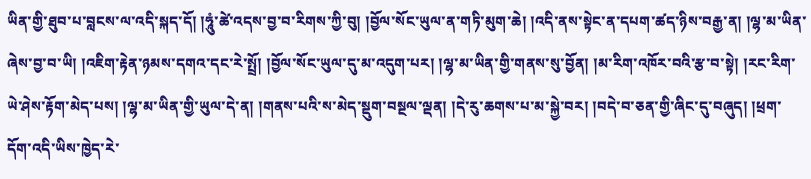ཡིན་གྱི་ཐུབ་པ་བླངས་ལ་འདི་སྐད་དོ། །ཧཱུཾ་ཚེ་འདས་བྱ་བ་རིགས་ཀྱི་བུ། །བྱོལ་སོང་ཡུལ་ན་གཏི་མུག་ཆེ། །འདི་ནས་སྟེང་ན་དཔག་ཚད་ཉིས་བརྒྱ་ན། །ལྷ་མ་ཡིན་ཞེས་བྱ་བ་ཡི། །འཇིག་རྟེན་ཉམས་དགའ་དང་རེ་སྤྲོ། །བྱོལ་སོང་ཡུལ་དུ་མ་འདུག་པར། །ལྷ་མ་ཡིན་གྱི་གནས་སུ་བྱོན། །མ་རིག་འཁོར་བའི་རྩ་བ་སྟེ། །རང་རིག་ཡེ་ཤེས་རྟོག་མེད་པས། །ལྷ་མ་ཡིན་གྱི་ཡུལ་དེ་ན། །གནས་པའི་ས་མེད་སྡུག་བསྔལ་ལྡན། །དེ་རུ་ཆགས་པ་མ་སྐྱེ་བར། །བདེ་བ་ཅན་གྱི་ཞིང་དུ་བཞུད། །ཕྲག་དོག་འདི་ཡིས་ཁྱེད་རེ་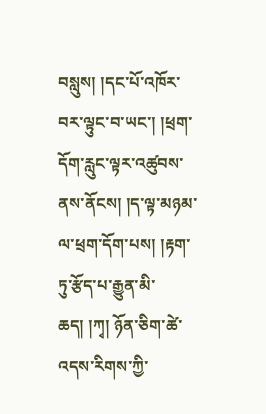བསླུས། །དང་པོ་འཁོར་བར་ལྟུང་བ་ཡང་། །ཕྲག་དོག་རླུང་ལྟར་འཚུབས་ནས་ནོངས། །ད་ལྟ་མཉམ་ལ་ཕྲག་དོག་པས། །རྟག་ཏུ་རྩོད་པ་རྒྱུན་མི་ཆད། །ཀྭ། ཉོན་ཅིག་ཚེ་འདས་རིགས་ཀྱི་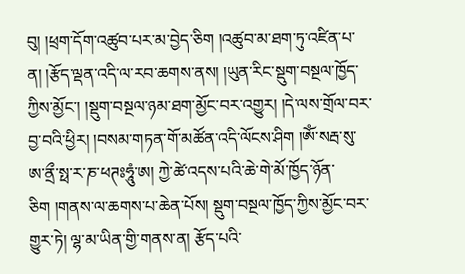བུ། །ཕྲག་དོག་འཚུབ་པར་མ་བྱེད་ཅིག །འཚུབ་མ་ཐག་ཏུ་འཛིན་པ་ན། །རྩོད་ལྡན་འདི་ལ་རབ་ཆགས་ནས། །ཡུན་རིང་སྡུག་བསྔལ་ཁྱོད་ཀྱིས་མྱོང་། །སྡུག་བསྔལ་ཉམ་ཐག་མྱོང་བར་འགྱུར། །དེ་ལས་གྲོལ་བར་བྱ་བའི་ཕྱིར། །བསམ་གཏན་གོ་མཚོན་འདི་ལོངས་ཤིག །ཨོཾ་སརྦ་སུ་ཨ་ནྲྀ་སྥ་ར་ཎ་ཕཊཿཧཱུཾ་ཨ། ཀྱེ་ཚེ་འདས་པའི་ཆེ་གེ་མོ་ཁྱོད་ཉོན་ཅིག །གནས་ལ་ཆགས་པ་ཆེན་པོས། སྡུག་བསྔལ་ཁྱོད་ཀྱིས་མྱོང་བར་གྱུར་ཏེ། ལྷ་མ་ཡིན་གྱི་གནས་ན། རྩོད་པའི་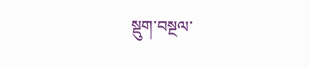སྡུག་བསྔལ་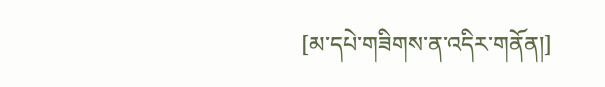[མ་དཔེ་གཟིགས་ན་འདིར་གནོན།]